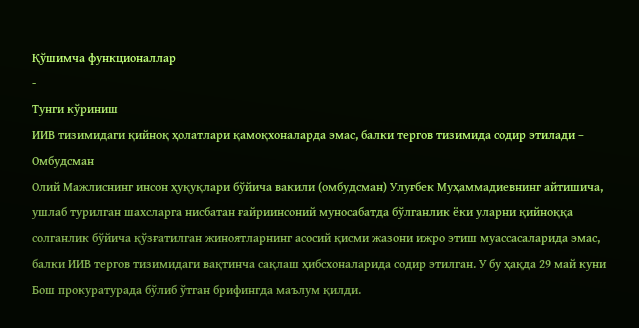Қўшимча функционаллар
-
Тунги кўриниш
ИИВ тизимидаги қийноқ ҳолатлари қамоқхоналарда эмас, балки тергов тизимида содир этилади – Омбудсман
Олий Мажлиснинг инсон ҳуқуқлари бўйича вакили (омбудсман) Улуғбек Муҳаммадиевнинг айтишича, ушлаб турилган шахсларга нисбатан ғайриинсоний муносабатда бўлганлик ёки уларни қийноққа солганлик бўйича қўзғатилган жиноятларнинг асосий қисми жазони ижро этиш муассасаларида эмас, балки ИИВ тергов тизимидаги вақтинча сақлаш ҳибсхоналарида содир этилган. У бу ҳақда 29 май куни Бош прокуратурада бўлиб ўтган брифингда маълум қилди.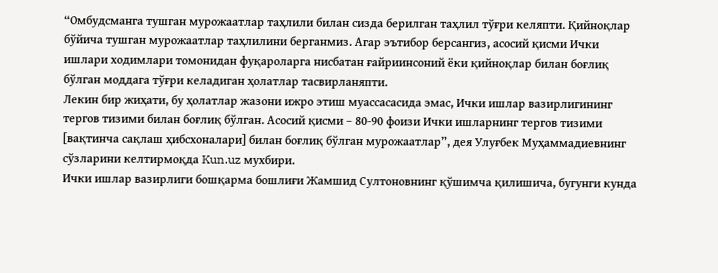“Омбудсманга тушган мурожаатлар таҳлили билан сизда берилган таҳлил тўғри келяпти. Қийноқлар бўйича тушган мурожаатлар таҳлилини берганмиз. Агар эътибор берсангиз, асосий қисми Ички ишлари ходимлари томонидан фуқароларга нисбатан ғайриинсоний ёки қийноқлар билан боғлиқ бўлган моддага тўғри келадиган ҳолатлар тасвирланяпти.
Лекин бир жиҳати, бу ҳолатлар жазони ижро этиш муассасасида эмас, Ички ишлар вазирлигининг тергов тизими билан боғлиқ бўлган. Асосий қисми – 80-90 фоизи Ички ишларнинг тергов тизими [вақтинча сақлаш ҳибсхоналари] билан боғлиқ бўлган мурожаатлар”, дея Улуғбек Муҳаммадиевнинг сўзларини келтирмоқда Kun.uz мухбири.
Ички ишлар вазирлиги бошқарма бошлиғи Жамшид Султоновнинг қўшимча қилишича, бугунги кунда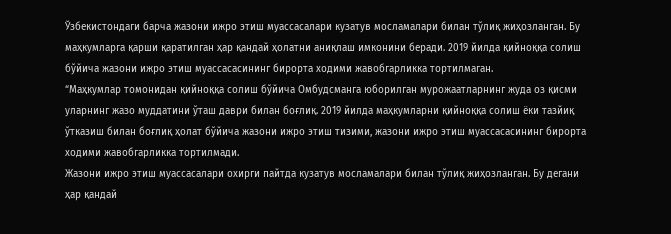Ўзбекистондаги барча жазони ижро этиш муассасалари кузатув мосламалари билан тўлиқ жиҳозланган. Бу маҳкумларга қарши қаратилган ҳар қандай ҳолатни аниқлаш имконини беради. 2019 йилда қийноққа солиш бўйича жазони ижро этиш муассасасининг бирорта ходими жавобгарликка тортилмаган.
“Маҳкумлар томонидан қийноққа солиш бўйича Омбудсманга юборилган мурожаатларнинг жуда оз қисми уларнинг жазо муддатини ўташ даври билан боғлиқ. 2019 йилда маҳкумларни қийноққа солиш ёки тазйиқ ўтказиш билан боғлиқ ҳолат бўйича жазони ижро этиш тизими, жазони ижро этиш муассасасининг бирорта ходими жавобгарликка тортилмади.
Жазони ижро этиш муассасалари охирги пайтда кузатув мосламалари билан тўлиқ жиҳозланган. Бу дегани ҳар қандай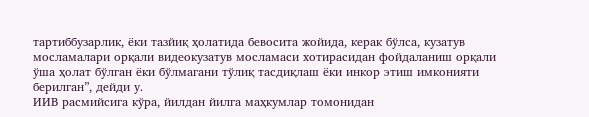тартиббузарлик, ёки тазйиқ ҳолатида бевосита жойида, керак бўлса, кузатув мосламалари орқали видеокузатув мосламаси хотирасидан фойдаланиш орқали ўша ҳолат бўлган ёки бўлмагани тўлиқ тасдиқлаш ёки инкор этиш имконияти берилган”, дейди у.
ИИВ расмийсига кўра, йилдан йилга маҳкумлар томонидан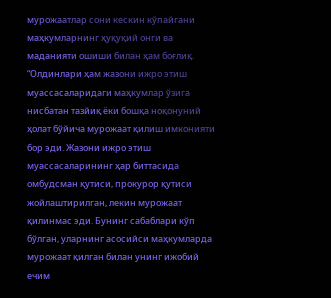мурожаатлар сони кескин кўпайгани маҳкумларнинг ҳуқуқий онги ва маданияти ошиши билан ҳам боғлиқ.
“Олдинлари ҳам жазони ижро этиш муассасаларидаги маҳкумлар ўзига нисбатан тазйиқ ёки бошқа ноқонуний ҳолат бўйича мурожаат қилиш имконияти бор эди. Жазони ижро этиш муассасаларининг ҳар биттасида омбудсман қутиси, прокурор қутиси жойлаштирилган, лекин мурожаат қилинмас эди. Бунинг сабаблари кўп бўлган, уларнинг асосийси маҳкумларда мурожаат қилган билан унинг ижобий ечим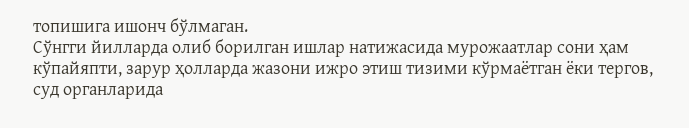топишига ишонч бўлмаган.
Сўнгги йилларда олиб борилган ишлар натижасида мурожаатлар сони ҳам кўпайяпти, зарур ҳолларда жазони ижро этиш тизими кўрмаётган ёки тергов, суд органларида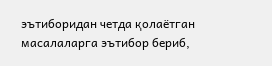эътиборидан четда қолаётган масалаларга эътибор бериб,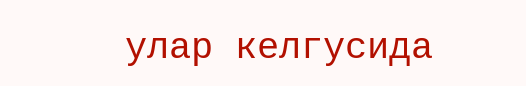улар келгусида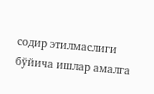содир этилмаслиги бўйича ишлар амалга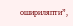ошириляпти”,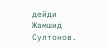дейди Жамшид Султонов.